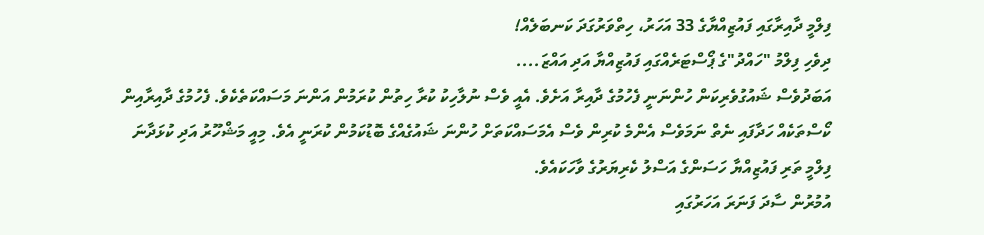ފިލްމީ ދާއިރާގައި ފައުޒިއްޔާގެ 33 އަހަރު، ހިތްވަރުގަދަ ކަނބަލެއް!
ދިވެހި ފިލްމު "ހައްދު"ގެ ޕޯސްޓަރެއްގައި ފައުޒިއްޔާ އަދި އައްޒަ....
އަބަދުވެސް ޝައުގުވެރިކަން ހުންނަނީ ފެހުމުގެ ދާއިރާ އަށެވެ. އެއީ ވެސް ނުލާހިކު ކުރާ ހިތުން ކުރަމުން އަންނަ މަސައްކަތެކެވެ. ފެހުމުގެ ދާއިރާއިން ކޯސްތަކެއް ހަދާފައި ނެތް ނަމަވެސް އެންމެ ކުރިން ވެސް އެމަސައްކަތަށް ހުންނަ ޝައުގެއްގެ ބޮޑުކަމުން ކުރަނީ އެވެ. މިއީ މަޝްހޫރު އަދި ކުޅަދާނަ ފިލްމީ ތަރި ފައުޒިއްޔާ ހަސަންގެ އަސްލު ކެރިޔަރުގެ ވާހަކައެވެ.
އުމުރުން ސާދަ ފަނަރަ އަހަރުގައި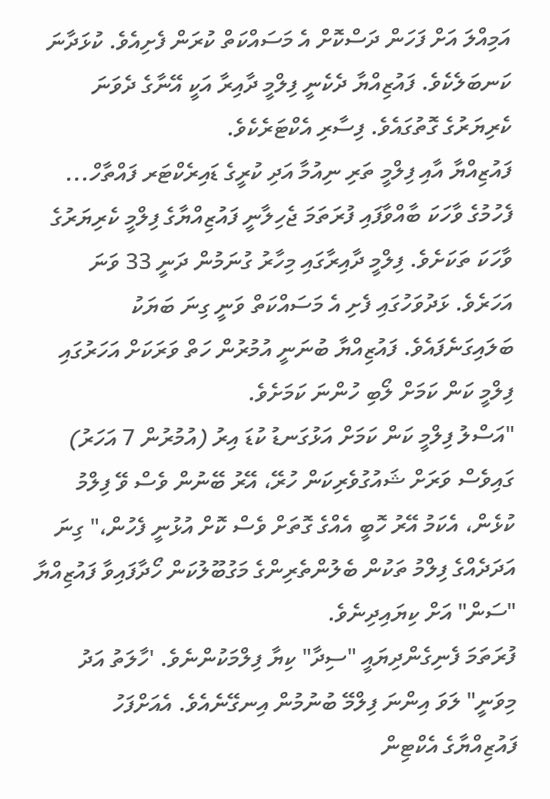އަމިއްލަ އަށް ފަހަން ދަސްކޮށް އެ މަސައްކަތް ކުރަން ފެށިއެވެ. ކުޅަދާނަ ކަނބަލެކެވެ. ފައުޒިއްޔާ ދެކެނީ ފިލްމީ ދާއިރާ އަކީ އޭނާގެ ދެވަނަ ކެރިޔަރުގެ ގޮތުގައެވެ. ފިސާރި އެކްޓަރެކެވެ.
ފައުޒިއްޔާ އާއި ފިލްމީ ތަރި ނިއުމާ އަދި ކުރީގެ ޑައިރެކްޓަރ ފައްތާހް...
ފެހުމުގެ ވާހަކަ ބާއްވާފައި ފުރަތަމަ ޖެހިލާނީ ފައުޒިއްޔާގެ ފިލްމީ ކެރިޔަރުގެ ވާހަކަ ތަކަށެވެ. ފިލްމީ ދާއިރާގައި މިހާރު ގުނަމުން ދަނީ 33 ވަނަ އަހަރެވެ. ޅަދުވަހުގައި ފެށި އެ މަސައްކަތް ވަނީ ގިނަ ބަޔަކު ބަލައިގަނެފައެވެ. ފައުޒިއްޔާ ބުނަނީ އުމުރުން ހަތް ވަރަކަށް އަހަރުގައި ފިލްމީ ކަން ކަމަށް ލޯބި ހުންނަ ކަމަށެވެ.
"އަސްލު ފިލްމީ ކަން ކަމަށް އަޅުގަނޑު ކުޑަ އިރު (އުމުރުން 7 އަހަރު) ގައިވެސް ވަރަށް ޝައުގުވެރިކަން ހުރޭ، އޭރު ބޭނުން ވެސް ވޭ ފިލްމު ކުޅެން، އެކަމު އޭރު ހޮބީ އެއްގެ ގޮތަށް ވެސް ކޮށް އުޅުނީ ފެހުން،" ގިނަ އަދަދެއްގެ ފިލްމު ތަކުން ބެލުންތެރިންގެ މަގުބޫލުކަން ހޯދާފައިވާ ފައުޒިއްޔާ "ސަން" އަށް ކިޔައިދިނެވެ.
ފުރަތަމަ ފެނިގެންދިޔައީ "ސިދާ" ކިޔާ ފިލްމަކުންނެވެ. 'ހާލަތު އަދު މިވަނީ" ލަވަ އިންނަ ފިލްމޭ ބުނުމުން އިނގޭނެއެވެ. އެއަށްފަހު ފައުޒިއްޔާގެ އެކްޓިން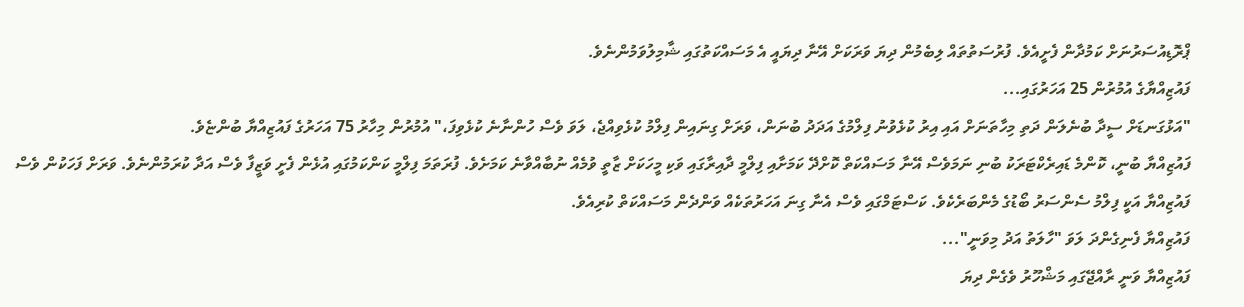ޕްރޮޑިއުސަރުނަށް ކަމުދާން ފެށީއެވެ. ފުރުސަތުތައް ލިބެމުން ދިޔަ ވަރަކަށް އޭނާ ދިޔައީ އެ މަސައްކަތުގައި ޝާމިލުވަމުންނެވެ.
ފައުޒިއްޔާގެ އުމުރުން 25 އަހަރުގައި...
"އަޅުގަނޑަށް ސީދާ ބުނެލަން ދަތި މިހާތަނަށް އައި އިރު ކުޅެވުނު ފިލްމުގެ އަދަދު ބުނަން، ވަރަށް ގިނައިން ފިލްމު ކުޅެވިއްޖެ، ލަވަ ވެސް ހުންނާނެ ކުޅެވިފަ،" އުމުރުން މިހާރު 75 އަހަރުގެ ފައުޒިއްޔާ ބުންޏެވެ.
ފައުޒިއްޔާ ބުނީ، ކޮންމެ ޑައިރެކްޓަރަކު ބުނި ނަމަވެސް އޭނާ މަސައްކަތް ކޮށްދޭ ކަމަށާއި ފިލްމީ ދާއިރާގައި ވަކި މީހަކަށް ޒާތީ ވުމެއް ނުބާއްވާނެ ކަމަށެވެ. ފުރަތަމަ ފިލްމީ ކަންކަމުގައި އުޅެން ފެށީ ވަޒީފާ ވެސް އަދާ ކުރަމުންނެވެ. ވަރަށް ފަހަކުން ވެސް ފައުޒިއްޔާ އަކީ ފިލްމު ސެންސަރު ބޯޑުގެ މެންބަރެކެވެ. ކަސްޓަމްގައި ވެސް އެނާ ގިނަ އަހަރުތަކެއް ވަންދެން މަސައްކަތް ކުރިއެވެ.
ފައުޒިއްޔާ ފެނިގެންދަ ލަވަ "ހާލަތު އަދު މިވަނީ"...
ފައުޒިއްޔާ ވަނީ ރާއްޖޭގައި މަޝްހޫރު ވެގެން ދިޔަ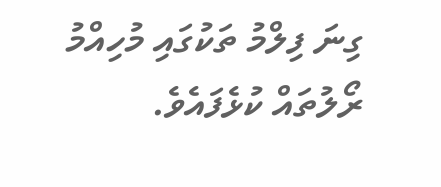ގިނަ ފިލްމު ތަކުގައި މުހިއްމު ރޯލުތައް ކުޅެފައެވެ.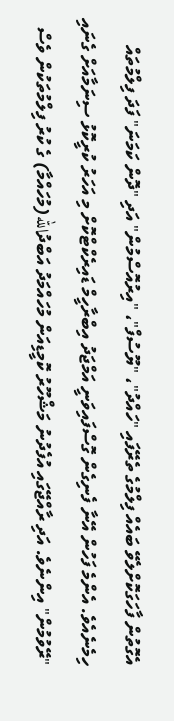އެގޮތުން ފާހަގަކޮށްލެވޭ ބައެއް ފިލްމުގެ ތެރޭފައި "ހައްދު"، "ޔޫސުފް"، "އިރުއޮސްމުން" އަދި "ދޮން ކަމަނަ" ފަދަ ފިލްމުތައް ހިމެނެއެވެ. އެންމެ ފަހުން އޭނާ ފެނިގެން ގޮސްފައިވަނީ އަމްޖަދު އިބްރާހީމް ޑައިރެކްޓްކޮށް މި އަހަރު ކުރީކޮޅު ސިނަމާއަށް ގެނައި "ރޭވުމުން" އިންނެވެ. އަދި ރާއްޖޭގައި އުފެދުނު މަޝްހޫރު ކޮމީޑިއަން މުހައްމަދު އަބްދުالله(މުހައްމާ) ގެ ކުރު ފިލްމުތަކުން ވެސް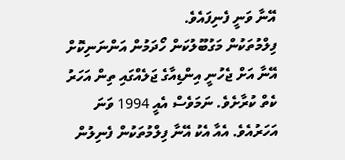އޭނާ ވަނީ ފެނިފައެވެ.
ފިލްމުތަކުން މަގުބޫލުކަން ހޯދަމުން އަންނަނިކޮށް އޭނާ އަށް ޖެހުނީ އިންޑިއާގެ ޖަލެއްގައި ތިން އަހަރު ކެތް ކުރާށެވެ. ނަމަވެސް އެއީ 1994 ވަނަ އަހަރުއެވެ. އެއާ އެކު އޭނާ ފިލްމުތަކުން ފެނިލުން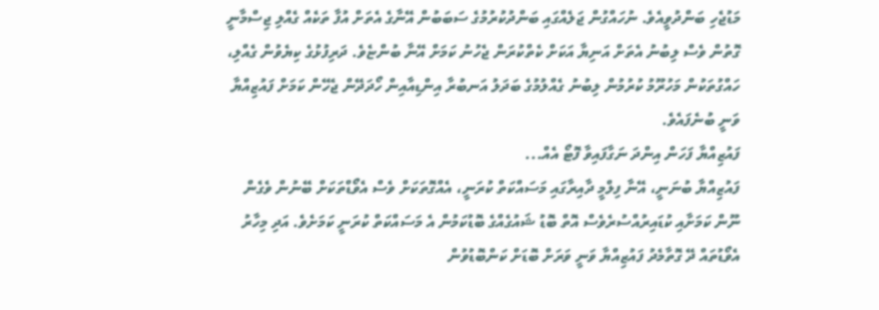މަޑުޖެހި ބަންދުވީއެވެ. ނުހައްގުން ޖަލެއްގައި ބަންދުކުރުމުގެ ސަބަބުން އޭނާގެ އެތަށް އުފާ ތަކެއް ގެއްލި ޖިސްމާނީ ގޮތުން ވެސް ލިބުނު އެތަށް އަނިޔާ އަކަށް ކެތްކުރަން ޖެހުނު ކަމަށް އޭނާ ބުންޏެވެ. ދަރިފުޅުގެ ކިޔެވުން ގެއްލި، ހައްގުތަކުން މަހުރޫމު ކުރުމުން ލިބުނު ގެއްލުމުގެ ބަދަލު އަނބުރާ އިންޑިއާއިން ހޯދަދޭން ޖެހޭން ކަމަށް ފައުޒިއްޔާ ވަނީ ބުނެފައެވެ.
ފައުޒިއްޔާ ފަހަން އިންދަ ނަގާފައިވާ ފޮޓޯ އެއް...
ފައުޒިއްޔާ ބުނަނީ، އޭނާ ފިލްމީ ދާއިރާގައި މަސައްކަތް ކުރަނީ، އެއްގޮތަކަށް ވެސް އެވޯޑްތަކަށް ބޭނުން ވެގެން ނޫން ކަމަށާއި ކުޑައިރުއްސުރެވެސް އޮތް ބޮޑު ޝައުގެއްގެ ބޮޑުކަމުން އެ މަސައްކަތް ކުރަނީ ކަމަށެވެ. އަދި މިހާރު އެވޯޑުތައް ދޭ ގޮތާމެދު ފައުޒިއްޔާ ވަނީ ވަރަށް ބޮޑަށް ކަންބޮޑުވުން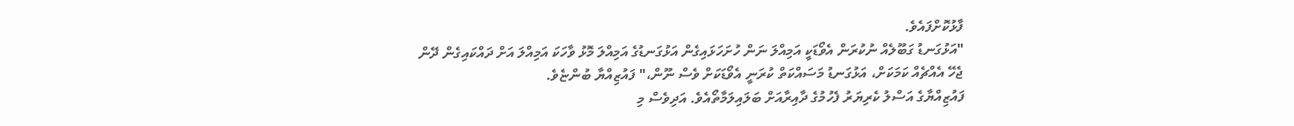ފާޅުކޮށްފައެވެ.
"އަޅުގަނޑު ގަބޫލެއް ނުކުރަން އެވޯޑަކީ އަމިއްލަ ނަން ހުށަހަޅައިގެން އަޅުގަނޑުގެ އަމިއްލަ މޮޅު ވާހަކަ އަމިއްލަ އަށް ދައްކައިގެން ދޭން ޖެހޭ އެއްޗެއް ކަމަކަށް، އަޅުގަނޑު މަސައްކަތް ކުރަނީ އެވޯޑަކަށް ވެސް ނޫން،" ފައުޒިއްޔާ ބުންޏެވެ.
ފައުޒިއްޔާގެ އަސްލު ކެރިޔަރު ފެހުމުގެ ދާއިރާއަށް ބަލައިލަމާތޯއެވެ. އަދިވެސް މި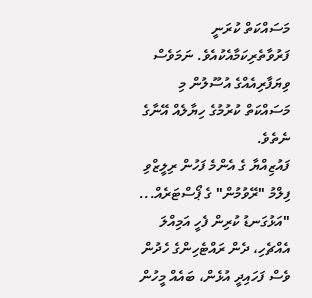މަސައްކަތް ކުރަނީ ފަރުވާތެރިކަމާއެކުއެވެ. ނަމަވެސް ވިޔަފާރިއެއްގެ އުސޫލުން މި މަސައްކަތް ކުރުމުގެ ހިޔާލެއް އޭނާގެ ނެތެވެ.
ފައުޒިއްޔާ ގެ އެންމެ ފަހުން ރިލީޒްވި ފިލްމު "ރޭވުމުން" ގެ ޕޯސްޓަރެއް...
"އަޅުގަނޑު ކުރިން ފެހީ އަމިއްލަ އެއްޗެހި، ދެން ރައްޓެހިންގެ ހެދުން ވެސް ފަހައިދީ އުޅެން، ބައެއް މީހުން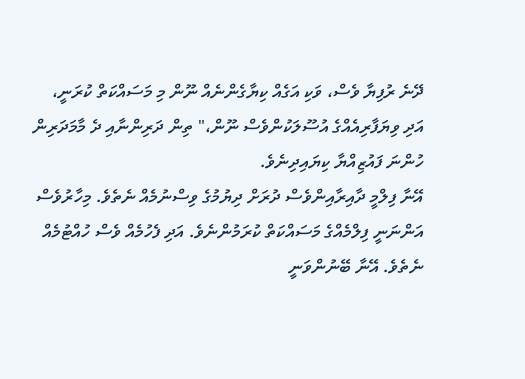ދޭނެ ރުފިޔާ ވެސް، ވަކި އަގެއް ކިޔާގެންނެއް ނޫން މި މަސައްކަތް ކުރަނީ، އަދި ވިޔަފާރިއެއްގެ އުސޫލަކުންވެސް ނޫން،" ތިން ދަރިންނާއި ދެ މާމަދަރިން ހުންނަ ފައުޒިއްޔާ ކިޔައިދިނެވެ.
އޭނާ ފިލްމީ ދާއިރާއިންވެސް ދުރަށް ދިޔުމުގެ ވިސްނުމެއް ނެތެވެ. މިހާރުވެސް އަންނަނީ ފިލްމެއްގެ މަސައްކަތް ކުރަމުންނެވެ. އަދި ފެހުމެއް ވެސް ހުއްޓުމެއް ނެތެވެ. އޭނާ ބޭނުންވަނީ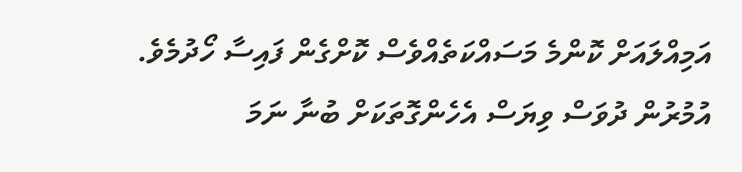އަމިއްލައަށް ކޮންމެ މަސައްކަތެއްވެސް ކޮށްގެން ފައިސާ ހޯދުމެވެ. އުމުރުން ދުވަސް ވިޔަސް އެހެންގޮތަކަށް ބުނާ ނަމަ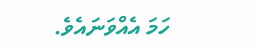ހަމަ އެއްވަނައެވެ.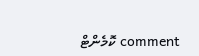comment ކޮމެންޓް